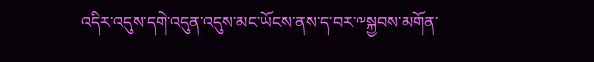འདིར་འདུས་དགེ་འདུན་འདུས་མང་ཡོངས་ནས་ད་བར་༸སྐྱབས་མགོན་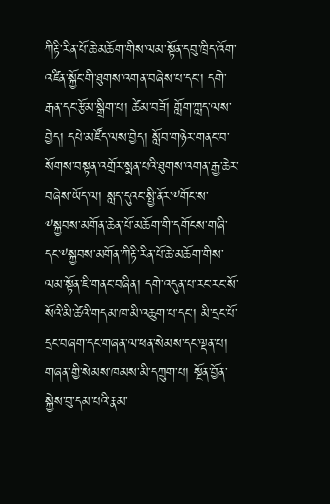ཀིརྟི་རིན་པོ་ཆེ་མཆོག་གིས་ལམ་སྟོན་དབུ་ཁྲིད་འོག་འཛིན་སྐྱོང་གི་ཐུགས་འགན་བཞེས་པ་དང་། དགེ་རྒན་དང་རྩོམ་སྒྲིག་པ། ཚེམ་བཟོ། གློག་ཀླད་ལས་བྱེད། དཔེ་མཛོད་ལས་བྱེད། སློབ་གཉེར་གནང་བ་སོགས་བསྟན་འགྲོར་སྨན་པའི་ཐུགས་འགན་རྒྱ་ཆེར་བཞེས་ཡོད་ལ། སླད་དུའང་སྤྱི་ནོར་༸གོང་ས་༸སྐྱབས་མགོན་ཆེན་པོ་མཆོག་གི་དགོངས་གཞི་དང་༸སྐྱབས་མགོན་ཀིརྟི་རིན་པོ་ཆེ་མཆོག་གིས་ལམ་སྟོན་ཇི་གནང་བཞིན། དགེ་འདུན་པ་རང་རང་སོ་སོའི་མི་ཚེའི་གདམ་ཁ་མི་འཆུག་པ་དང་། མི་དྲང་པོ་དྲང་བཞག་དང་གཞན་ལ་ཕན་སེམས་དང་ལྡན་པ། གཞན་གྱི་སེམས་ཁམས་མི་དཀྲུག་པ། སྔོན་བྱོན་སྐྱེས་བུ་དམ་པའི་རྣམ་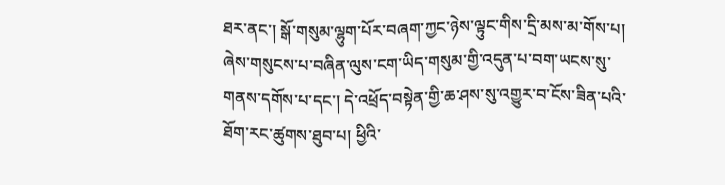ཐར་ནང་། སྒོ་གསུམ་ལྷུག་པོར་བཞག་ཀྱང་ཉེས་ལྟུང་གིས་དྲི་མས་མ་གོས་པ། ཞེས་གསུངས་པ་བཞིན་ལུས་ངག་ཡིད་གསུམ་གྱི་འདུན་པ་བག་ཡངས་སུ་གནས་དགོས་པ་དང་། དེ་འཕྲོད་བསྟེན་གྱི་ཆ་ཤས་སུ་འགྱུར་བ་ངོས་ཟིན་པའི་ཐོག་རང་ཚུགས་ཐུབ་པ། ཕྱིའི་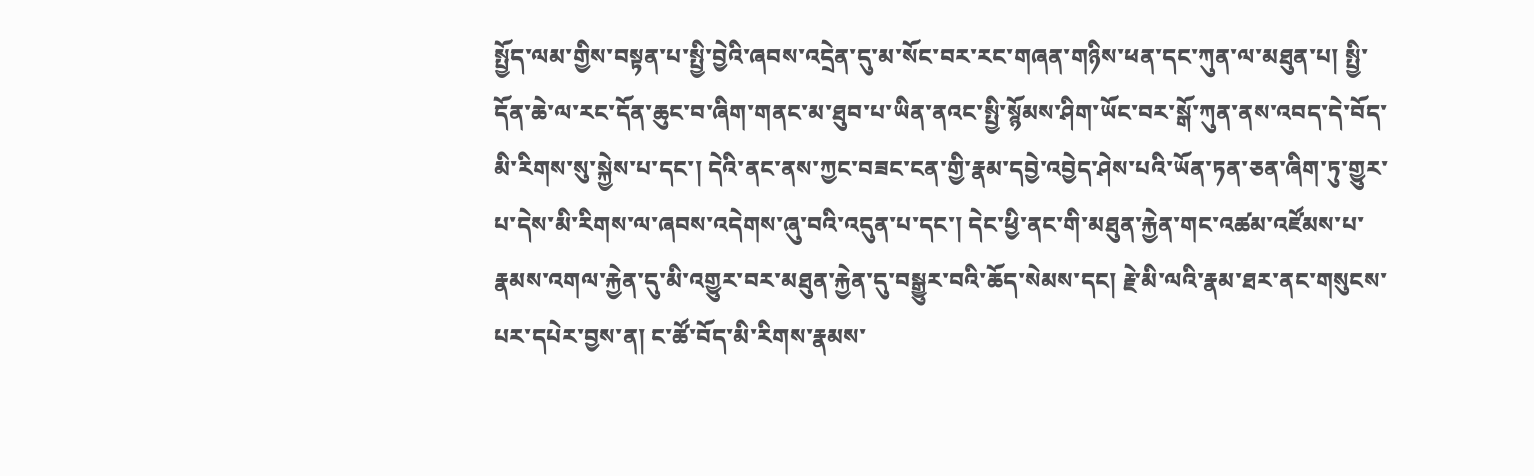སྤྱོད་ལམ་གྱིས་བསྟན་པ་སྤྱི་བྱེའི་ཞབས་འདྲེན་དུ་མ་སོང་བར་རང་གཞན་གཉིས་ཕན་དང་ཀུན་ལ་མཐུན་པ། སྤྱི་དོན་ཆེ་ལ་རང་དོན་ཆུང་བ་ཞིག་གནང་མ་ཐུབ་པ་ཡིན་ནའང་སྤྱི་སྙོམས་ཤིག་ཡོང་བར་སྒོ་ཀུན་ནས་འབད་དེ་བོད་མི་རིགས་སུ་སྐྱེས་པ་དང་། དེའི་ནང་ནས་ཀྱང་བཟང་ངན་གྱི་རྣམ་དབྱེ་འབྱེད་ཤེས་པའི་ཡོན་ཏན་ཅན་ཞིག་ཏུ་གྱུར་པ་དེས་མི་རིགས་ལ་ཞབས་འདེགས་ཞུ་བའི་འདུན་པ་དང་། དེང་ཕྱི་ནང་གི་མཐུན་རྐྱེན་གང་འཚམ་འཛོམས་པ་རྣམས་འགལ་རྐྱེན་དུ་མི་འགྱུར་བར་མཐུན་རྐྱེན་དུ་བསྒྱུར་བའི་ཆོད་སེམས་དང། རྗེ་མི་ལའི་རྣམ་ཐར་ནང་གསུངས་པར་དཔེར་བྱས་ན། ང་ཚོ་བོད་མི་རིགས་རྣམས་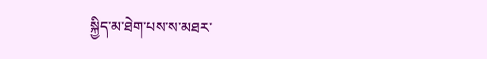སྐྱིད་མ་ཐེག་པས་ས་མཐར་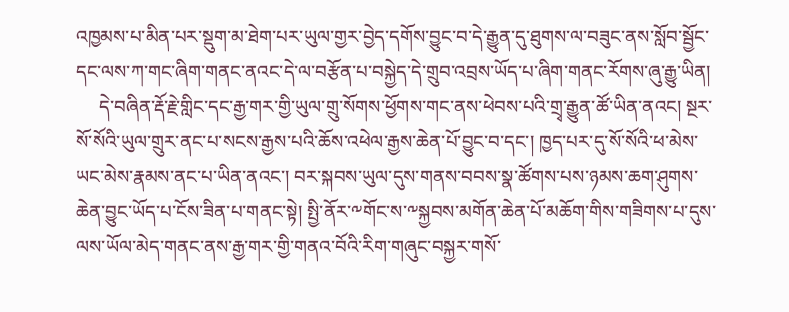འཁྱམས་པ་མིན་པར་སྡུག་མ་ཐེག་པར་ཡུལ་གྱར་བྱེད་དགོས་བྱུང་བ་དེ་རྒྱུན་དུ་ཐུགས་ལ་བཟུང་ནས་སློབ་སྦྱོང་དང་ལས་ཀ་གང་ཞིག་གནང་ནའང་དེ་ལ་བརྩོན་པ་བསྐྱེད་དེ་གྲུབ་འབྲས་ཡོད་པ་ཞིག་གནང་རོགས་ཞུ་རྒྱུ་ཡིན།
     དེ་བཞིན་རྡོ་རྗེ་གླིང་དང་རྒྱ་གར་གྱི་ཡུལ་གྲུ་སོགས་ཕྱོགས་གང་ནས་ཕེབས་པའི་གྲྭ་རྒྱུན་ཚོ་ཡིན་ནའང། སྔར་སོ་སོའི་ཡུལ་གྲུར་ནང་པ་སངས་རྒྱས་པའི་ཆོས་འཕེལ་རྒྱས་ཆེན་པོ་བྱུང་བ་དང་། ཁྱད་པར་དུ་སོ་སོའི་ཕ་མེས་ཡང་མེས་རྣམས་ནང་པ་ཡིན་ནའང་། བར་སྐབས་ཡུལ་དུས་གནས་བབས་སྣ་ཚོགས་པས་ཉམས་ཆག་ཤུགས་ཆེན་བྱུང་ཡོད་པ་ངོས་ཟིན་པ་གནང་སྟེ། སྤྱི་ནོར་༸གོང་ས་༸སྐྱབས་མགོན་ཆེན་པོ་མཆོག་གིས་གཟིགས་པ་དུས་ལས་ཡོལ་མེད་གནང་ནས་རྒྱ་གར་གྱི་གནའ་བོའི་རིག་གཞུང་བསྐྱར་གསོ་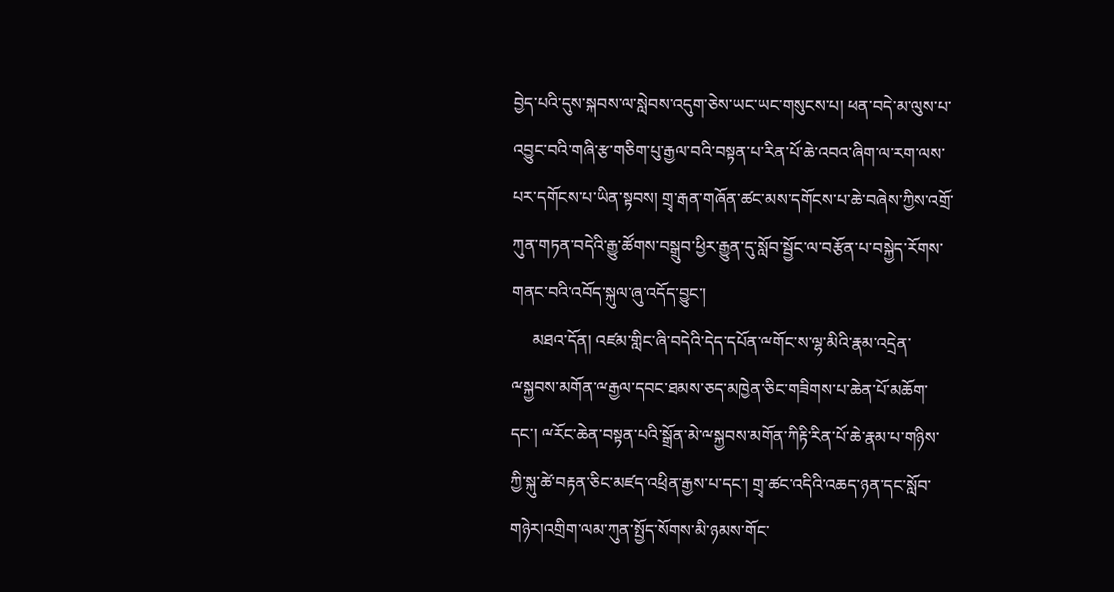བྱེད་པའི་དུས་སྐབས་ལ་སླེབས་འདུག་ཅེས་ཡང་ཡང་གསུངས་པ། ཕན་བདེ་མ་ལུས་པ་འབྱུང་བའི་གཞི་རྩ་གཅིག་པུ་རྒྱལ་བའི་བསྟན་པ་རིན་པོ་ཆེ་འབའ་ཞིག་ལ་རག་ལས་པར་དགོངས་པ་ཡིན་སྟབས། གྲྭ་རྒན་གཞོན་ཚང་མས་དགོངས་པ་ཆེ་བཞེས་ཀྱིས་འགྲོ་ཀུན་གཏན་བདེའི་རྒྱུ་ཚོགས་བསྒྲུབ་ཕྱིར་རྒྱུན་དུ་སློབ་སྦྱོང་ལ་བརྩོན་པ་བསྐྱེད་རོགས་གནང་བའི་འབོད་སྐུལ་ཞུ་འདོད་བྱུང་།
     མཐའ་དོན། འཛམ་གླིང་ཞི་བདེའི་དེད་དཔོན་ྋགོང་ས་ལྷ་མིའི་རྣམ་འདྲེན་ྋསྐྱབས་མགོན་ྋརྒྱལ་དབང་ཐམས་ཅད་མཁྱེན་ཅིང་གཟིགས་པ་ཆེན་པོ་མཆོག་དང་། ྋརོང་ཆེན་བསྟན་པའི་སྒྲོན་མེ་ྋསྐྱབས་མགོན་ཀིརྟི་རིན་པོ་ཆེ་རྣམ་པ་གཉིས་ཀྱི་སྐུ་ཚེ་བརྟན་ཅིང་མཛད་འཕྲིན་རྒྱས་པ་དང་། གྲྭ་ཚང་འདིའི་འཆད་ཉན་དང་སློབ་གཉེར།འགྲིག་ལམ་ཀུན་སྤྱོད་སོགས་མི་ཉམས་གོང་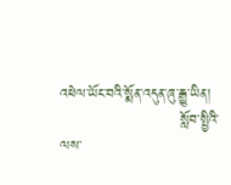འཕེལ་ཡོང་བའི་སྨོན་འདུན་ཞུ་རྒྱུ་ཡིན།
                        སློབ་སྤྱིའི་ལས་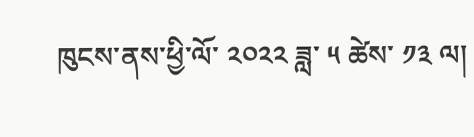ཁུངས་ནས་ཕྱི་ལོ་ ༢༠༢༢ ཟླ་ ༥ ཚེས་ ༡༣ ལ།